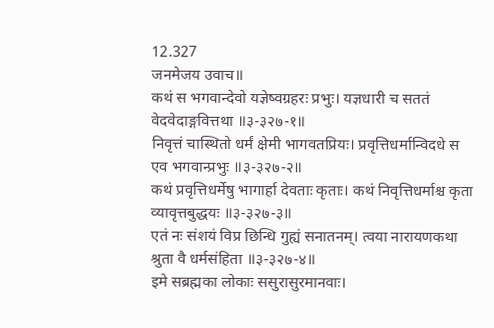12.327
जनमेजय उवाच॥
कथं स भगवान्देवो यज्ञेष्वग्रहरः प्रभुः। यज्ञधारी च सततं वेदवेदाङ्गवित्तथा ॥३-३२७-१॥
निवृत्तं चास्थितो धर्मं क्षेमी भागवतप्रियः। प्रवृत्तिधर्मान्विदधे स एव भगवान्प्रभुः ॥३-३२७-२॥
कथं प्रवृत्तिधर्मेषु भागार्हा देवताः कृताः। कथं निवृत्तिधर्माश्च कृता व्यावृत्तबुद्धयः ॥३-३२७-३॥
एतं नः संशयं विप्र छिन्धि गुह्यं सनातनम्। त्वया नारायणकथा श्रुता वै धर्मसंहिता ॥३-३२७-४॥
इमे सब्रह्मका लोकाः ससुरासुरमानवाः।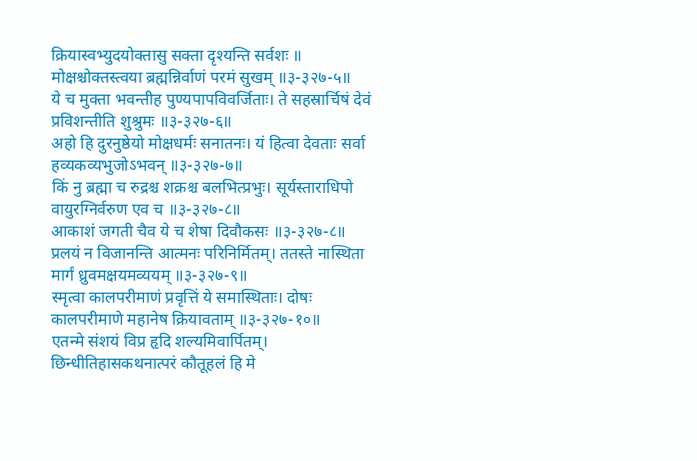क्रियास्वभ्युदयोक्तासु सक्ता दृश्यन्ति सर्वशः ॥ मोक्षश्चोक्तस्त्वया ब्रह्मन्निर्वाणं परमं सुखम् ॥३-३२७-५॥
ये च मुक्ता भवन्तीह पुण्यपापविवर्जिताः। ते सहस्रार्चिषं देवं प्रविशन्तीति शुश्रुमः ॥३-३२७-६॥
अहो हि दुरनुष्ठेयो मोक्षधर्मः सनातनः। यं हित्वा देवताः सर्वा हव्यकव्यभुजोऽभवन् ॥३-३२७-७॥
किं नु ब्रह्मा च रुद्रश्च शक्रश्च बलभित्प्रभुः। सूर्यस्ताराधिपो वायुरग्निर्वरुण एव च ॥३-३२७-८॥
आकाशं जगती चैव ये च शेषा दिवौकसः ॥३-३२७-८॥
प्रलयं न विजानन्ति आत्मनः परिनिर्मितम्। ततस्ते नास्थिता मार्गं ध्रुवमक्षयमव्ययम् ॥३-३२७-९॥
स्मृत्वा कालपरीमाणं प्रवृत्तिं ये समास्थिताः। दोषः कालपरीमाणे महानेष क्रियावताम् ॥३-३२७-१०॥
एतन्मे संशयं विप्र हृदि शल्यमिवार्पितम्। छिन्धीतिहासकथनात्परं कौतूहलं हि मे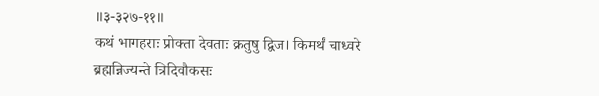॥३-३२७-११॥
कथं भागहराः प्रोक्ता देवताः क्रतुषु द्विज। किमर्थं चाध्वरे ब्रह्मन्निज्यन्ते त्रिदिवौकसः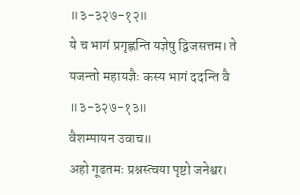॥३-३२७-१२॥
ये च भागं प्रगृह्णन्ति यज्ञेषु द्विजसत्तम। ते यजन्तो महायज्ञैः कस्य भागं ददन्ति वै ॥३-३२७-१३॥
वैशम्पायन उवाच॥
अहो गूढतमः प्रश्नस्त्वया पृष्टो जनेश्वर।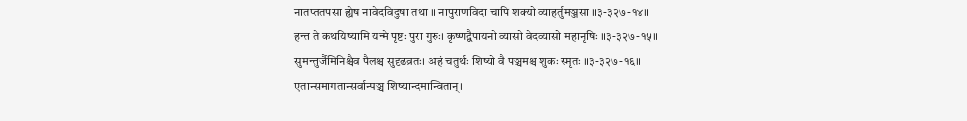नातप्ततपसा ह्येष नावेदविदुषा तथा ॥ नापुराणविदा चापि शक्यो व्याहर्तुमञ्जसा ॥३-३२७-१४॥
हन्त ते कथयिष्यामि यन्मे पृष्टः पुरा गुरुः। कृष्णद्वैपायनो व्यासो वेदव्यासो महानृषिः ॥३-३२७-१५॥
सुमन्तुर्जैमिनिश्चैव पैलश्च सुदृढव्रतः। अहं चतुर्थः शिष्यो वै पञ्चमश्च शुकः स्मृतः ॥३-३२७-१६॥
एतान्समागतान्सर्वान्पञ्च शिष्यान्दमान्वितान्।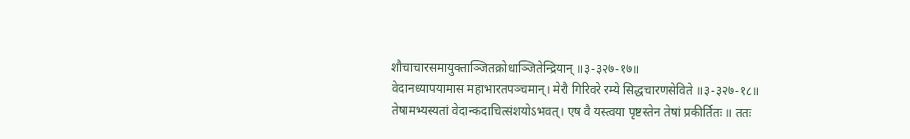शौचाचारसमायुक्ताञ्जितक्रोधाञ्जितेन्द्रियान् ॥३-३२७-१७॥
वेदानध्यापयामास महाभारतपञ्चमान्। मेरौ गिरिवरे रम्ये सिद्धचारणसेविते ॥३-३२७-१८॥
तेषामभ्यस्यतां वेदान्कदाचित्संशयोऽभवत्। एष वै यस्त्वया पृष्टस्तेन तेषां प्रकीर्तितः ॥ ततः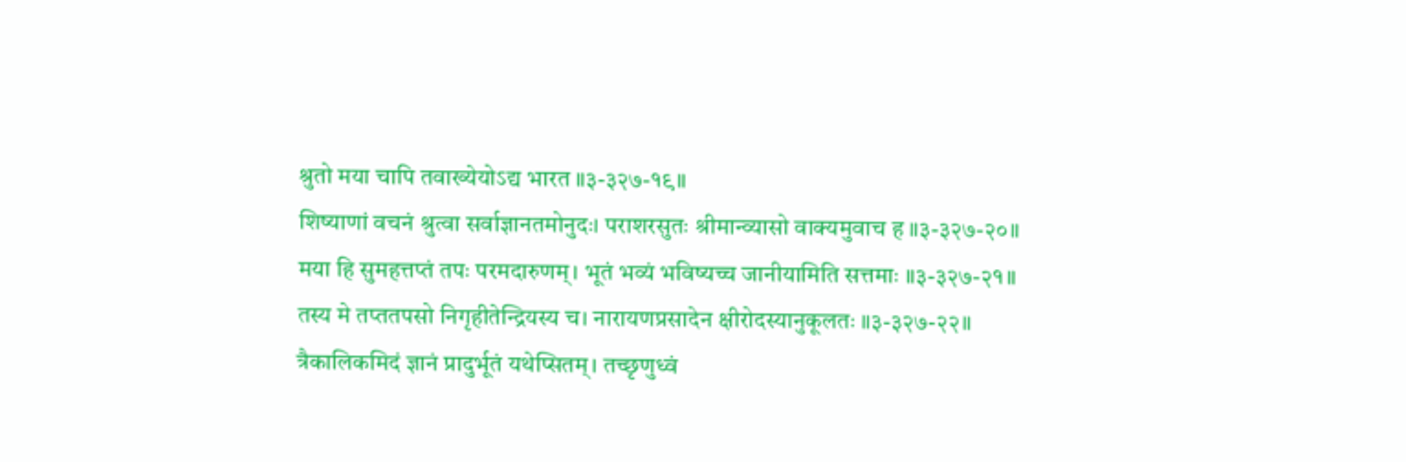श्रुतो मया चापि तवाख्येयोऽद्य भारत ॥३-३२७-१९॥
शिष्याणां वचनं श्रुत्वा सर्वाज्ञानतमोनुदः। पराशरसुतः श्रीमान्व्यासो वाक्यमुवाच ह ॥३-३२७-२०॥
मया हि सुमहत्तप्तं तपः परमदारुणम्। भूतं भव्यं भविष्यच्च जानीयामिति सत्तमाः ॥३-३२७-२१॥
तस्य मे तप्ततपसो निगृहीतेन्द्रियस्य च। नारायणप्रसादेन क्षीरोदस्यानुकूलतः ॥३-३२७-२२॥
त्रैकालिकमिदं ज्ञानं प्रादुर्भूतं यथेप्सितम्। तच्छृणुध्वं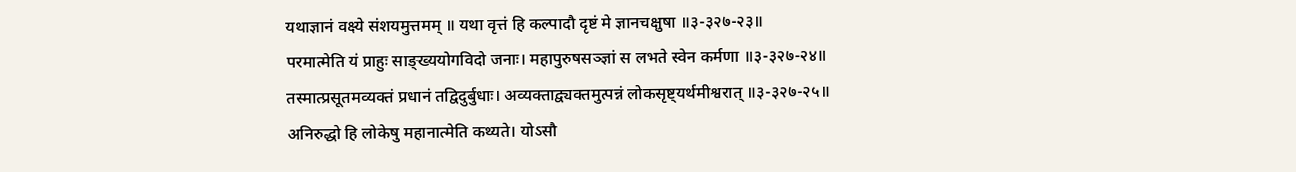यथाज्ञानं वक्ष्ये संशयमुत्तमम् ॥ यथा वृत्तं हि कल्पादौ दृष्टं मे ज्ञानचक्षुषा ॥३-३२७-२३॥
परमात्मेति यं प्राहुः साङ्ख्ययोगविदो जनाः। महापुरुषसञ्ज्ञां स लभते स्वेन कर्मणा ॥३-३२७-२४॥
तस्मात्प्रसूतमव्यक्तं प्रधानं तद्विदुर्बुधाः। अव्यक्ताद्व्यक्तमुत्पन्नं लोकसृष्ट्यर्थमीश्वरात् ॥३-३२७-२५॥
अनिरुद्धो हि लोकेषु महानात्मेति कथ्यते। योऽसौ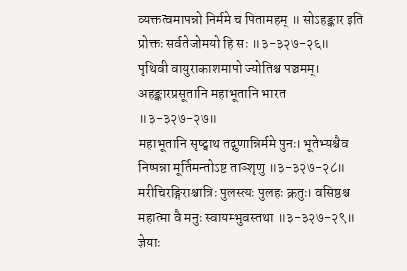व्यक्तत्वमापन्नो निर्ममे च पितामहम् ॥ सोऽहङ्कार इति प्रोक्तः सर्वतेजोमयो हि सः ॥३-३२७-२६॥
पृथिवी वायुराकाशमापो ज्योतिश्च पञ्चमम्। अहङ्कारप्रसूतानि महाभूतानि भारत ॥३-३२७-२७॥
महाभूतानि सृष्ट्वाथ तद्गुणान्निर्ममे पुनः। भूतेभ्यश्चैव निष्पन्ना मूर्तिमन्तोऽष्ट ताञ्शृणु ॥३-३२७-२८॥
मरीचिरङ्गिराश्चात्रिः पुलस्त्यः पुलहः क्रतुः। वसिष्ठश्च महात्मा वै मनुः स्वायम्भुवस्तथा ॥३-३२७-२९॥
ज्ञेयाः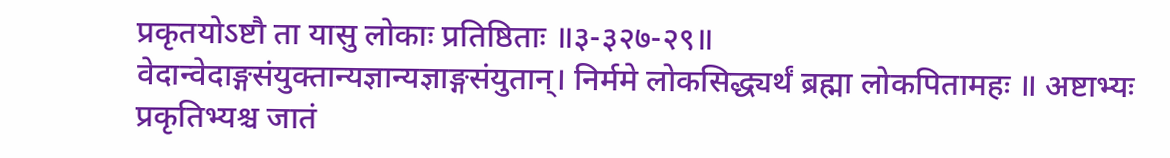प्रकृतयोऽष्टौ ता यासु लोकाः प्रतिष्ठिताः ॥३-३२७-२९॥
वेदान्वेदाङ्गसंयुक्तान्यज्ञान्यज्ञाङ्गसंयुतान्। निर्ममे लोकसिद्ध्यर्थं ब्रह्मा लोकपितामहः ॥ अष्टाभ्यः प्रकृतिभ्यश्च जातं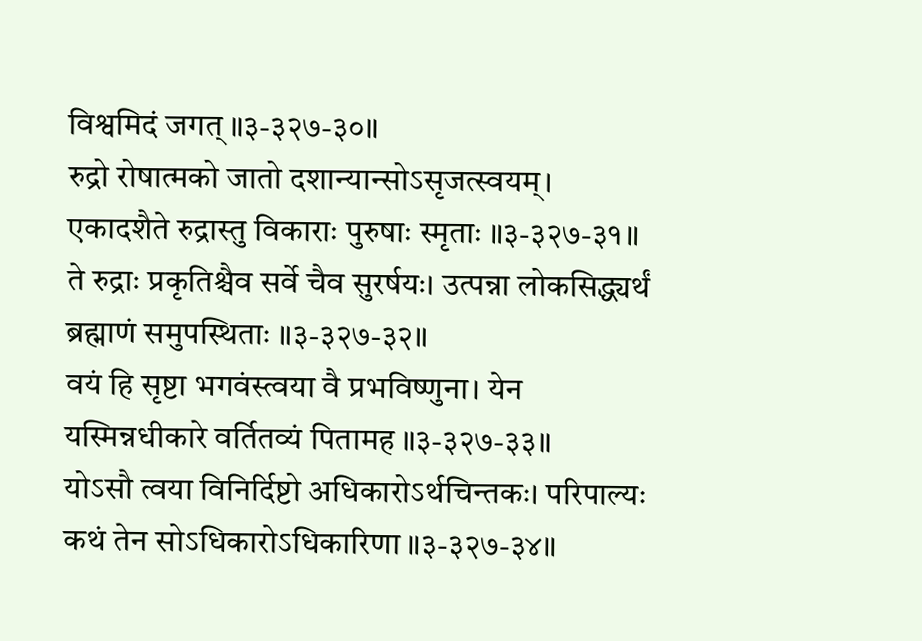विश्वमिदं जगत् ॥३-३२७-३०॥
रुद्रो रोषात्मको जातो दशान्यान्सोऽसृजत्स्वयम्। एकादशैते रुद्रास्तु विकाराः पुरुषाः स्मृताः ॥३-३२७-३१॥
ते रुद्राः प्रकृतिश्चैव सर्वे चैव सुरर्षयः। उत्पन्ना लोकसिद्ध्यर्थं ब्रह्माणं समुपस्थिताः ॥३-३२७-३२॥
वयं हि सृष्टा भगवंस्त्वया वै प्रभविष्णुना। येन यस्मिन्नधीकारे वर्तितव्यं पितामह ॥३-३२७-३३॥
योऽसौ त्वया विनिर्दिष्टो अधिकारोऽर्थचिन्तकः। परिपाल्यः कथं तेन सोऽधिकारोऽधिकारिणा ॥३-३२७-३४॥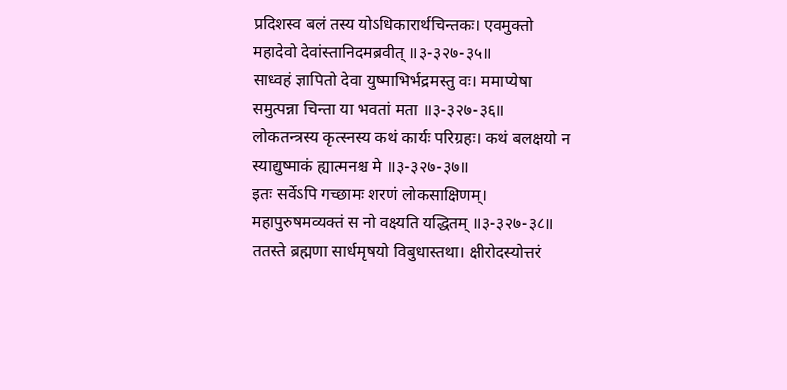प्रदिशस्व बलं तस्य योऽधिकारार्थचिन्तकः। एवमुक्तो महादेवो देवांस्तानिदमब्रवीत् ॥३-३२७-३५॥
साध्वहं ज्ञापितो देवा युष्माभिर्भद्रमस्तु वः। ममाप्येषा समुत्पन्ना चिन्ता या भवतां मता ॥३-३२७-३६॥
लोकतन्त्रस्य कृत्स्नस्य कथं कार्यः परिग्रहः। कथं बलक्षयो न स्याद्युष्माकं ह्यात्मनश्च मे ॥३-३२७-३७॥
इतः सर्वेऽपि गच्छामः शरणं लोकसाक्षिणम्। महापुरुषमव्यक्तं स नो वक्ष्यति यद्धितम् ॥३-३२७-३८॥
ततस्ते ब्रह्मणा सार्धमृषयो विबुधास्तथा। क्षीरोदस्योत्तरं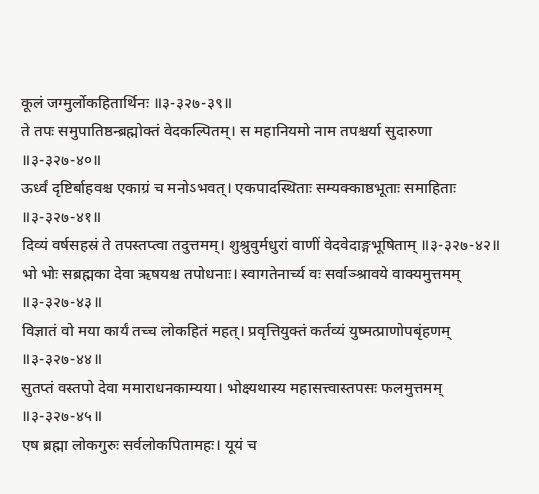कूलं जग्मुर्लोकहितार्थिनः ॥३-३२७-३९॥
ते तपः समुपातिष्ठन्ब्रह्मोक्तं वेदकल्पितम्। स महानियमो नाम तपश्चर्या सुदारुणा ॥३-३२७-४०॥
ऊर्ध्वं दृष्टिर्बाहवश्च एकाग्रं च मनोऽभवत्। एकपादस्थिताः सम्यक्काष्ठभूताः समाहिताः ॥३-३२७-४१॥
दिव्यं वर्षसहस्रं ते तपस्तप्त्वा तदुत्तमम्। शुश्रुवुर्मधुरां वाणीं वेदवेदाङ्गभूषिताम् ॥३-३२७-४२॥
भो भोः सब्रह्मका देवा ऋषयश्च तपोधनाः। स्वागतेनार्च्य वः सर्वाञ्श्रावये वाक्यमुत्तमम् ॥३-३२७-४३॥
विज्ञातं वो मया कार्यं तच्च लोकहितं महत्। प्रवृत्तियुक्तं कर्तव्यं युष्मत्प्राणोपबृंहणम् ॥३-३२७-४४॥
सुतप्तं वस्तपो देवा ममाराधनकाम्यया। भोक्ष्यथास्य महासत्त्वास्तपसः फलमुत्तमम् ॥३-३२७-४५॥
एष ब्रह्मा लोकगुरुः सर्वलोकपितामहः। यूयं च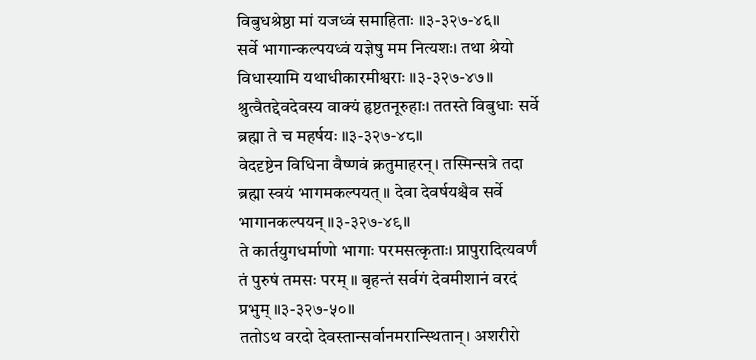विबुधश्रेष्ठा मां यजध्वं समाहिताः ॥३-३२७-४६॥
सर्वे भागान्कल्पयध्वं यज्ञेषु मम नित्यशः। तथा श्रेयो विधास्यामि यथाधीकारमीश्वराः ॥३-३२७-४७॥
श्रुत्वैतद्देवदेवस्य वाक्यं हृष्टतनूरुहाः। ततस्ते विबुधाः सर्वे ब्रह्मा ते च महर्षयः ॥३-३२७-४८॥
वेददृष्टेन विधिना वैष्णवं क्रतुमाहरन्। तस्मिन्सत्रे तदा ब्रह्मा स्वयं भागमकल्पयत् ॥ देवा देवर्षयश्चैव सर्वे भागानकल्पयन् ॥३-३२७-४९॥
ते कार्तयुगधर्माणो भागाः परमसत्कृताः। प्रापुरादित्यवर्णं तं पुरुषं तमसः परम् ॥ बृहन्तं सर्वगं देवमीशानं वरदं प्रभुम् ॥३-३२७-५०॥
ततोऽथ वरदो देवस्तान्सर्वानमरान्स्थितान्। अशरीरो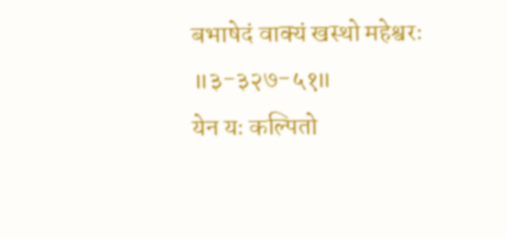बभाषेदं वाक्यं खस्थो महेश्वरः ॥३-३२७-५१॥
येन यः कल्पितो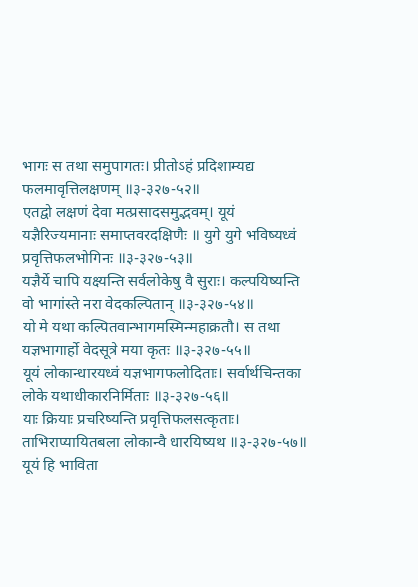भागः स तथा समुपागतः। प्रीतोऽहं प्रदिशाम्यद्य फलमावृत्तिलक्षणम् ॥३-३२७-५२॥
एतद्वो लक्षणं देवा मत्प्रसादसमुद्भवम्। यूयं यज्ञैरिज्यमानाः समाप्तवरदक्षिणैः ॥ युगे युगे भविष्यध्वं प्रवृत्तिफलभोगिनः ॥३-३२७-५३॥
यज्ञैर्ये चापि यक्ष्यन्ति सर्वलोकेषु वै सुराः। कल्पयिष्यन्ति वो भागांस्ते नरा वेदकल्पितान् ॥३-३२७-५४॥
यो मे यथा कल्पितवान्भागमस्मिन्महाक्रतौ। स तथा यज्ञभागार्हो वेदसूत्रे मया कृतः ॥३-३२७-५५॥
यूयं लोकान्धारयध्वं यज्ञभागफलोदिताः। सर्वार्थचिन्तका लोके यथाधीकारनिर्मिताः ॥३-३२७-५६॥
याः क्रियाः प्रचरिष्यन्ति प्रवृत्तिफलसत्कृताः। ताभिराप्यायितबला लोकान्वै धारयिष्यथ ॥३-३२७-५७॥
यूयं हि भाविता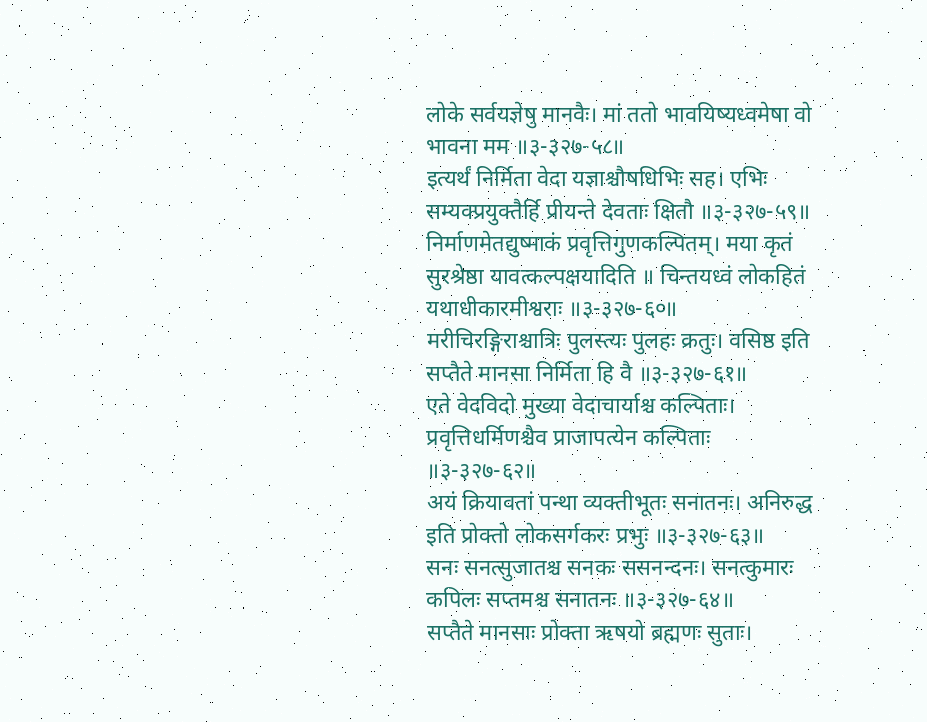लोके सर्वयज्ञेषु मानवैः। मां ततो भावयिष्यध्वमेषा वो भावना मम ॥३-३२७-५८॥
इत्यर्थं निर्मिता वेदा यज्ञाश्चौषधिभिः सह। एभिः सम्यक्प्रयुक्तैर्हि प्रीयन्ते देवताः क्षितौ ॥३-३२७-५९॥
निर्माणमेतद्युष्माकं प्रवृत्तिगुणकल्पितम्। मया कृतं सुरश्रेष्ठा यावत्कल्पक्षयादिति ॥ चिन्तयध्वं लोकहितं यथाधीकारमीश्वराः ॥३-३२७-६०॥
मरीचिरङ्गिराश्चात्रिः पुलस्त्यः पुलहः क्रतुः। वसिष्ठ इति सप्तैते मानसा निर्मिता हि वै ॥३-३२७-६१॥
एते वेदविदो मुख्या वेदाचार्याश्च कल्पिताः। प्रवृत्तिधर्मिणश्चैव प्राजापत्येन कल्पिताः ॥३-३२७-६२॥
अयं क्रियावतां पन्था व्यक्तीभूतः सनातनः। अनिरुद्ध इति प्रोक्तो लोकसर्गकरः प्रभुः ॥३-३२७-६३॥
सनः सनत्सुजातश्च सनकः ससनन्दनः। सनत्कुमारः कपिलः सप्तमश्च सनातनः ॥३-३२७-६४॥
सप्तैते मानसाः प्रोक्ता ऋषयो ब्रह्मणः सुताः।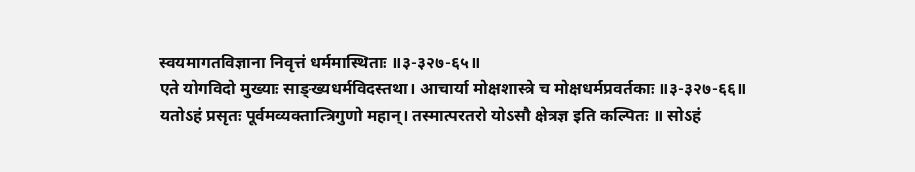स्वयमागतविज्ञाना निवृत्तं धर्ममास्थिताः ॥३-३२७-६५॥
एते योगविदो मुख्याः साङ्ख्यधर्मविदस्तथा। आचार्या मोक्षशास्त्रे च मोक्षधर्मप्रवर्तकाः ॥३-३२७-६६॥
यतोऽहं प्रसृतः पूर्वमव्यक्तात्त्रिगुणो महान्। तस्मात्परतरो योऽसौ क्षेत्रज्ञ इति कल्पितः ॥ सोऽहं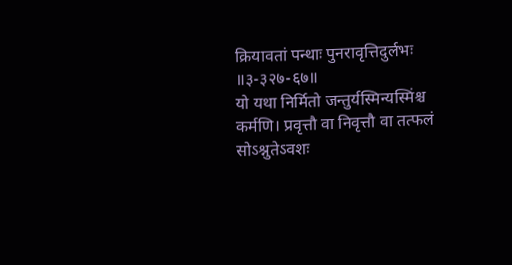क्रियावतां पन्थाः पुनरावृत्तिदुर्लभः ॥३-३२७-६७॥
यो यथा निर्मितो जन्तुर्यस्मिन्यस्मिंश्च कर्मणि। प्रवृत्तौ वा निवृत्तौ वा तत्फलं सोऽश्नुतेऽवशः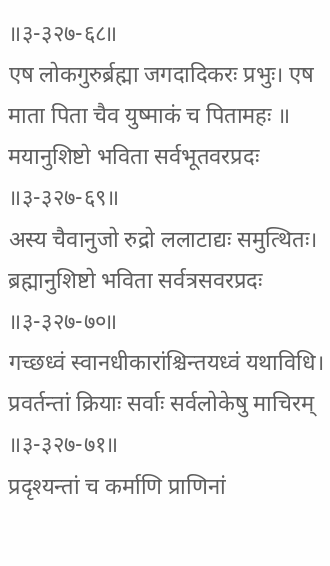॥३-३२७-६८॥
एष लोकगुरुर्ब्रह्मा जगदादिकरः प्रभुः। एष माता पिता चैव युष्माकं च पितामहः ॥ मयानुशिष्टो भविता सर्वभूतवरप्रदः ॥३-३२७-६९॥
अस्य चैवानुजो रुद्रो ललाटाद्यः समुत्थितः। ब्रह्मानुशिष्टो भविता सर्वत्रसवरप्रदः ॥३-३२७-७०॥
गच्छध्वं स्वानधीकारांश्चिन्तयध्वं यथाविधि। प्रवर्तन्तां क्रियाः सर्वाः सर्वलोकेषु माचिरम् ॥३-३२७-७१॥
प्रदृश्यन्तां च कर्माणि प्राणिनां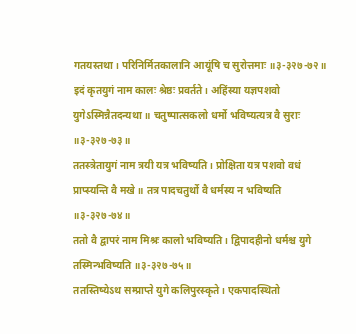गतयस्तथा। परिनिर्मितकालानि आयूंषि च सुरोत्तमाः ॥३-३२७-७२॥
इदं कृतयुगं नाम कालः श्रेष्ठः प्रवर्तते। अहिंस्या यज्ञपशवो युगेऽस्मिन्नैतदन्यथा ॥ चतुष्पात्सकलो धर्मो भविष्यत्यत्र वै सुराः ॥३-३२७-७३॥
ततस्त्रेतायुगं नाम त्रयी यत्र भविष्यति। प्रोक्षिता यत्र पशवो वधं प्राप्स्यन्ति वै मखे ॥ तत्र पादचतुर्थो वै धर्मस्य न भविष्यति ॥३-३२७-७४॥
ततो वै द्वापरं नाम मिश्रः कालो भविष्यति। द्विपादहीनो धर्मश्च युगे तस्मिन्भविष्यति ॥३-३२७-७५॥
ततस्तिष्येऽथ सम्प्राप्ते युगे कलिपुरस्कृते। एकपादस्थितो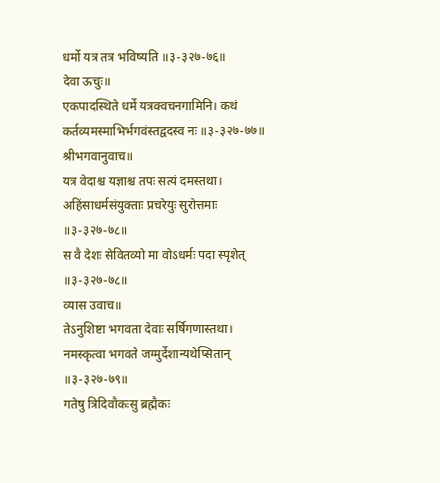धर्मो यत्र तत्र भविष्यति ॥३-३२७-७६॥
देवा ऊचुः॥
एकपादस्थिते धर्मे यत्रक्वचनगामिनि। कथं कर्तव्यमस्माभिर्भगवंस्तद्वदस्व नः ॥३-३२७-७७॥
श्रीभगवानुवाच॥
यत्र वेदाश्च यज्ञाश्च तपः सत्यं दमस्तथा। अहिंसाधर्मसंयुक्ताः प्रचरेयुः सुरोत्तमाः ॥३-३२७-७८॥
स वै देशः सेवितव्यो मा वोऽधर्मः पदा स्पृशेत् ॥३-३२७-७८॥
व्यास उवाच॥
तेऽनुशिष्टा भगवता देवाः सर्षिगणास्तथा। नमस्कृत्वा भगवते जग्मुर्देशान्यथेप्सितान् ॥३-३२७-७९॥
गतेषु त्रिदिवौकःसु ब्रह्मैकः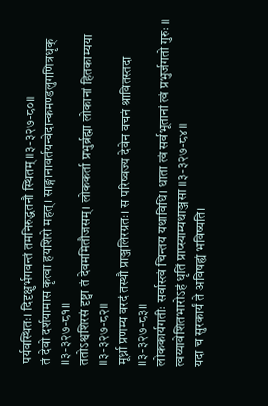पर्यवस्थितः। दिदृक्षुर्भगवन्तं तमनिरुद्धतनौ स्थितम् ॥३-३२७-८०॥
तं देवो दर्शयामास कृत्वा हयशिरो महत्। साङ्गानावर्तयन्वेदान्कमण्डलुगणित्रधृक् ॥३-३२७-८१॥
ततोऽश्वशिरसं दृष्ट्वा तं देवममितौजसम्। लोककर्ता प्रभुर्ब्रह्मा लोकानां हितकाम्यया ॥३-३२७-८२॥
मूर्ध्ना प्रणम्य वरदं तस्थौ प्राञ्जलिरग्रतः। स परिष्वज्य देवेन वचनं श्रावितस्तदा ॥३-३२७-८३॥
लोककार्यगतीः सर्वास्त्वं चिन्तय यथाविधि। धाता त्वं सर्वभूतानां त्वं प्रभुर्जगतो गुरुः ॥ त्वय्यावेशितभारोऽहं धृतिं प्राप्स्याम्यथाञ्जसा ॥३-३२७-८४॥
यदा च सुरकार्यं ते अविषह्यं भविष्यति।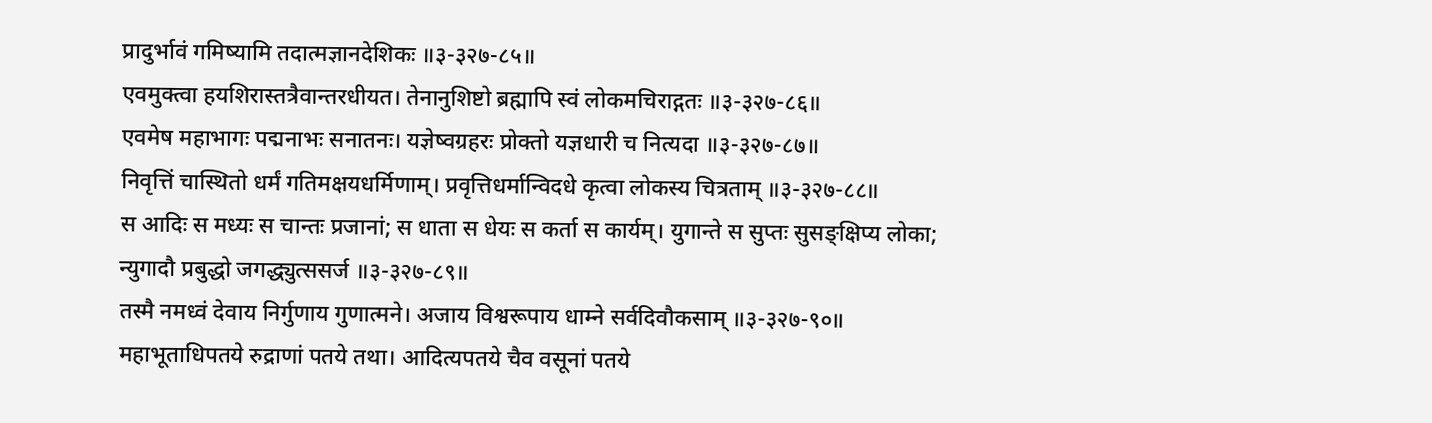प्रादुर्भावं गमिष्यामि तदात्मज्ञानदेशिकः ॥३-३२७-८५॥
एवमुक्त्वा हयशिरास्तत्रैवान्तरधीयत। तेनानुशिष्टो ब्रह्मापि स्वं लोकमचिराद्गतः ॥३-३२७-८६॥
एवमेष महाभागः पद्मनाभः सनातनः। यज्ञेष्वग्रहरः प्रोक्तो यज्ञधारी च नित्यदा ॥३-३२७-८७॥
निवृत्तिं चास्थितो धर्मं गतिमक्षयधर्मिणाम्। प्रवृत्तिधर्मान्विदधे कृत्वा लोकस्य चित्रताम् ॥३-३२७-८८॥
स आदिः स मध्यः स चान्तः प्रजानां; स धाता स धेयः स कर्ता स कार्यम्। युगान्ते स सुप्तः सुसङ्क्षिप्य लोका; न्युगादौ प्रबुद्धो जगद्ध्युत्ससर्ज ॥३-३२७-८९॥
तस्मै नमध्वं देवाय निर्गुणाय गुणात्मने। अजाय विश्वरूपाय धाम्ने सर्वदिवौकसाम् ॥३-३२७-९०॥
महाभूताधिपतये रुद्राणां पतये तथा। आदित्यपतये चैव वसूनां पतये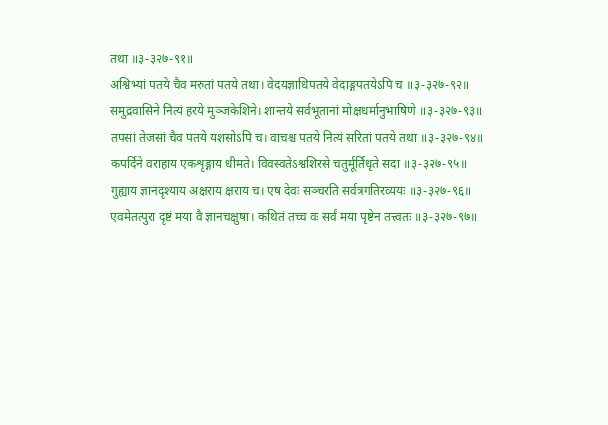तथा ॥३-३२७-९१॥
अश्विभ्यां पतये चैव मरुतां पतये तथा। वेदयज्ञाधिपतये वेदाङ्गपतयेऽपि च ॥३-३२७-९२॥
समुद्रवासिने नित्यं हरये मुञ्जकेशिने। शान्तये सर्वभूतानां मोक्षधर्मानुभाषिणे ॥३-३२७-९३॥
तपसां तेजसां चैव पतये यशसोऽपि च। वाचश्च पतये नित्यं सरितां पतये तथा ॥३-३२७-९४॥
कपर्दिने वराहाय एकशृङ्गाय धीमते। विवस्वतेऽश्वशिरसे चतुर्मूर्तिधृते सदा ॥३-३२७-९५॥
गुह्याय ज्ञानदृश्याय अक्षराय क्षराय च। एष देवः सञ्चरति सर्वत्रगतिरव्ययः ॥३-३२७-९६॥
एवमेतत्पुरा दृष्टं मया वै ज्ञानचक्षुषा। कथितं तच्च वः सर्वं मया पृष्टेन तत्त्वतः ॥३-३२७-९७॥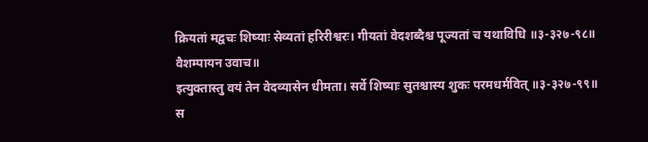क्रियतां मद्वचः शिष्याः सेव्यतां हरिरीश्वरः। गीयतां वेदशब्दैश्च पूज्यतां च यथाविधि ॥३-३२७-९८॥
वैशम्पायन उवाच॥
इत्युक्तास्तु वयं तेन वेदव्यासेन धीमता। सर्वे शिष्याः सुतश्चास्य शुकः परमधर्मवित् ॥३-३२७-९९॥
स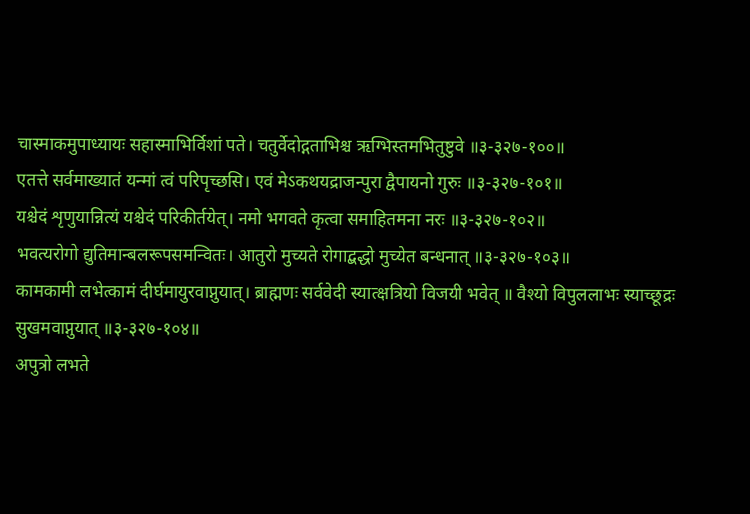चास्माकमुपाध्यायः सहास्माभिर्विशां पते। चतुर्वेदोद्गताभिश्च ऋग्भिस्तमभितुष्टुवे ॥३-३२७-१००॥
एतत्ते सर्वमाख्यातं यन्मां त्वं परिपृच्छसि। एवं मेऽकथयद्राजन्पुरा द्वैपायनो गुरुः ॥३-३२७-१०१॥
यश्चेदं शृणुयान्नित्यं यश्चेदं परिकीर्तयेत्। नमो भगवते कृत्वा समाहितमना नरः ॥३-३२७-१०२॥
भवत्यरोगो द्युतिमान्बलरूपसमन्वितः। आतुरो मुच्यते रोगाद्बद्धो मुच्येत बन्धनात् ॥३-३२७-१०३॥
कामकामी लभेत्कामं दीर्घमायुरवाप्नुयात्। ब्राह्मणः सर्ववेदी स्यात्क्षत्रियो विजयी भवेत् ॥ वैश्यो विपुललाभः स्याच्छूद्रः सुखमवाप्नुयात् ॥३-३२७-१०४॥
अपुत्रो लभते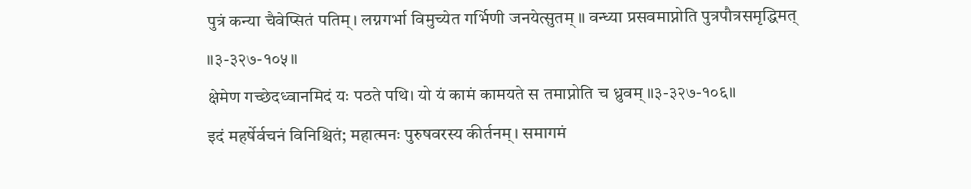पुत्रं कन्या चैवेप्सितं पतिम्। लग्नगर्भा विमुच्येत गर्भिणी जनयेत्सुतम् ॥ वन्ध्या प्रसवमाप्नोति पुत्रपौत्रसमृद्धिमत् ॥३-३२७-१०५॥
क्षेमेण गच्छेदध्वानमिदं यः पठते पथि। यो यं कामं कामयते स तमाप्नोति च ध्रुवम् ॥३-३२७-१०६॥
इदं महर्षेर्वचनं विनिश्चितं; महात्मनः पुरुषवरस्य कीर्तनम्। समागमं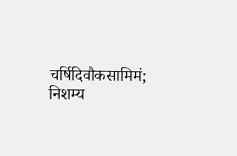चर्षिदिवौकसामिमं; निशम्य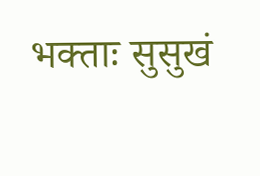भक्ताः सुसुखं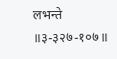लभन्ते ॥३-३२७-१०७॥